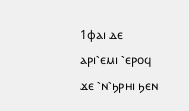1ⲫⲁⲓ ⲇⲉ ⲁⲣⲓ⳿ⲉⲙⲓ ⳿ⲉⲣⲟϥ ϫⲉ ⳿ⲛ⳿ϧⲣⲏⲓ ϧⲉⲛ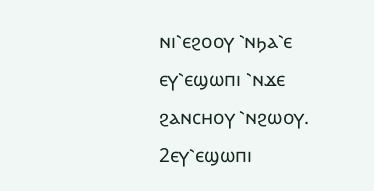ⲛⲓ⳿ⲉϩⲟⲟⲩ ⳿ⲛϧⲁ⳿ⲉ ⲉⲩ⳿ⲉϣⲱⲡⲓ ⳿ⲛϫⲉ ϩⲁⲛⲥⲏⲟⲩ ⳿ⲛϩⲱⲟⲩ.
2ⲉⲩ⳿ⲉϣⲱⲡⲓ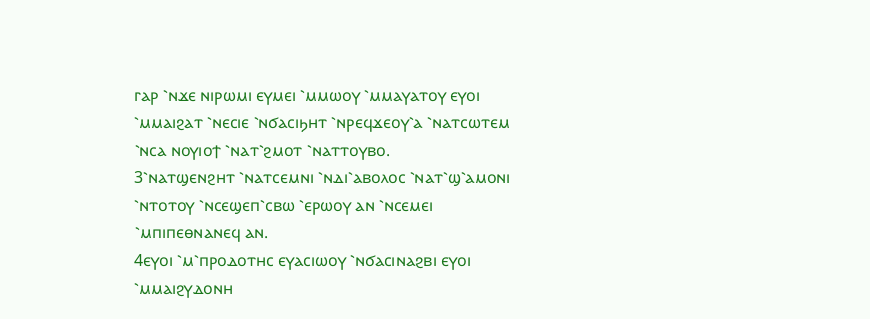ⲅⲁⲣ ⳿ⲛϫⲉ ⲛⲓⲣⲱⲙⲓ ⲉⲩⲙⲉⲓ ⳿ⲙⲙⲱⲟⲩ ⳿ⲙⲙⲁⲩⲁⲧⲟⲩ ⲉⲩⲟⲓ ⳿ⲙⲙⲁⲓϩⲁⲧ ⳿ⲛⲉⲥⲓⲉ ⳿ⲛϭⲁⲥⲓϧⲏⲧ ⳿ⲛⲣⲉϥϫⲉⲟⲩ⳿ⲁ ⳿ⲛⲁⲧⲥⲱⲧⲉⲙ ⳿ⲛⲥⲁ ⲛⲟⲩⲓⲟϯ ⳿ⲛⲁⲧ⳿ϩⲙⲟⲧ ⳿ⲛⲁⲧⲧⲟⲩⲃⲟ.
3⳿ⲛⲁⲧϣⲉⲛϩⲏⲧ ⳿ⲛⲁⲧⲥⲉⲙⲛⲓ ⳿ⲛⲇⲓ⳿ⲁⲃⲟⲗⲟⲥ ⳿ⲛⲁⲧ⳿ϣ⳿ⲁⲙⲟⲛⲓ ⳿ⲛⲧⲟⲧⲟⲩ ⳿ⲛⲥⲉϣⲉⲡ⳿ⲥⲃⲱ ⳿ⲉⲣⲱⲟⲩ ⲁⲛ ⳿ⲛⲥⲉⲙⲉⲓ ⳿ⲙⲡⲓⲡⲉⲑⲛⲁⲛⲉϥ ⲁⲛ.
4ⲉⲩⲟⲓ ⳿ⲙ⳿ⲡⲣⲟⲇⲟⲧⲏⲥ ⲉⲩⲁⲥⲓⲱⲟⲩ ⳿ⲛϭⲁⲥⲓⲛⲁϩⲃⲓ ⲉⲩⲟⲓ ⳿ⲙⲙⲁⲓϩⲩⲇⲟⲛⲏ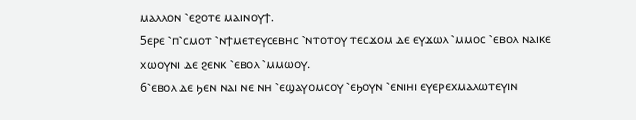ⲙⲁⲗⲗⲟⲛ ⳿ⲉϩⲟⲧⲉ ⲙⲁⲓⲛⲟⲩϯ.
5ⲉⲣⲉ ⳿ⲡ⳿ⲥⲙⲟⲧ ⳿ⲛϯⲙⲉⲧⲉⲩⲥⲉⲃⲏⲥ ⳿ⲛⲧⲟⲧⲟⲩ ⲧⲉⲥϫⲟⲙ ⲇⲉ ⲉⲩϫⲱⲗ ⳿ⲙⲙⲟⲥ ⳿ⲉⲃⲟⲗ ⲛⲁⲓⲕⲉ ⲭⲱⲟⲩⲛⲓ ⲇⲉ ϩⲉⲛⲕ ⳿ⲉⲃⲟⲗ ⳿ⲙⲙⲱⲟⲩ.
6⳿ⲉⲃⲟⲗ ⲇⲉ ϧⲉⲛ ⲛⲁⲓ ⲛⲉ ⲛⲏ ⳿ⲉϣⲁⲩⲟⲙⲥⲟⲩ ⳿ⲉϧⲟⲩⲛ ⳿ⲉⲛⲓⲏⲓ ⲉⲩⲉⲣⲉⲭⲙⲁⲗⲱⲧⲉⲩⲓⲛ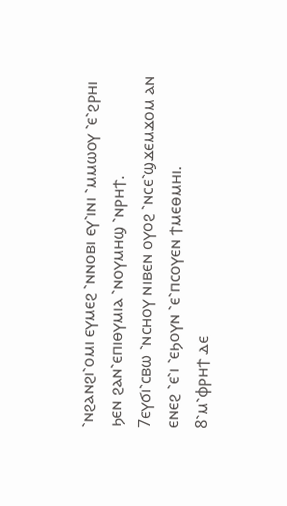⳿ⲛϩⲁⲛϩⲓ⳿ⲟⲙⲓ ⲉⲩⲙⲉϩ ⳿ⲛⲛⲟⲃⲓ ⲉⲩ⳿ⲓⲛⲓ ⳿ⲙⲙⲱⲟⲩ ⳿ⲉ⳿ϩⲣⲏⲓ ϧⲉⲛ ϩⲁⲛ⳿ⲉⲡⲓⲑⲩⲙⲓⲁ ⳿ⲛⲟⲩⲙⲏϣ ⳿ⲛⲣⲏϯ.
7ⲉⲩϭⲓ⳿ⲥⲃⲱ ⳿ⲛⲥⲏⲟⲩ ⲛⲓⲃⲉⲛ ⲟⲩⲟϩ ⳿ⲛⲥⲉ⳿ϣϫⲉⲙϫⲟⲙ ⲁⲛ ⲉⲛⲉϩ ⳿ⲉ⳿ⲓ ⳿ⲉϧⲟⲩⲛ ⳿ⲉ⳿ⲡⲥⲟⲩⲉⲛ ϯⲙⲉⲑⲙⲏⲓ.
8⳿ⲙ⳿ⲫⲣⲏϯ ⲇⲉ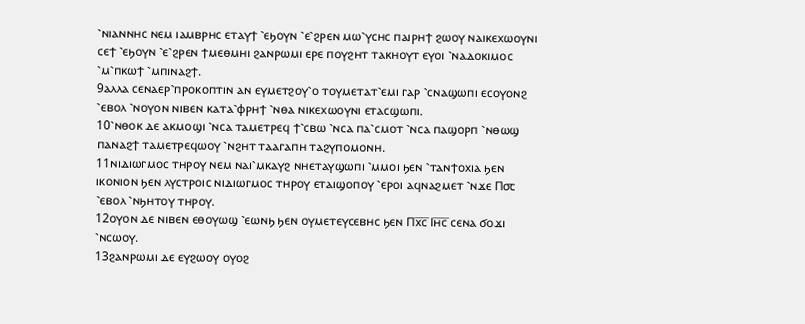⳿ⲛⲓⲁⲛⲛⲏⲥ ⲛⲉⲙ ⲓⲁⲙⲃⲣⲏⲥ ⲉⲧⲁⲩϯ ⳿ⲉϧⲟⲩⲛ ⳿ⲉ⳿ϩⲣⲉⲛ ⲙⲱ⳿ⲩⲥⲏⲥ ⲡⲁⲓⲣⲏϯ ϩⲱⲟⲩ ⲛⲁⲓⲕⲉⲭⲱⲟⲩⲛⲓ ⲥⲉϯ ⳿ⲉϧⲟⲩⲛ ⳿ⲉ⳿ϩⲣⲉⲛ ϯⲙⲉⲑⲙⲏⲓ ϩⲁⲛⲣⲱⲙⲓ ⲉⲣⲉ ⲡⲟⲩϩⲏⲧ ⲧⲁⲕⲏⲟⲩⲧ ⲉⲩⲟⲓ ⳿ⲛⲁⲇⲟⲕⲓⲙⲟⲥ ⳿ⲙ⳿ⲡⲕⲱϯ ⳿ⲙⲡⲓⲛⲁϩϯ.
9ⲁⲗⲗⲁ ⲥⲉⲛⲁⲉⲣ⳿ⲡⲣⲟⲕⲟⲡⲧⲓⲛ ⲁⲛ ⲉⲩⲙⲉⲧϩⲟⲩ⳿ⲟ ⲧⲟⲩⲙⲉⲧⲁⲧ⳿ⲉⲙⲓ ⲅⲁⲣ ⳿ⲥⲛⲁϣⲱⲡⲓ ⲉⲥⲟⲩⲟⲛϩ ⳿ⲉⲃⲟⲗ ⳿ⲛⲟⲩⲟⲛ ⲛⲓⲃⲉⲛ ⲕⲁⲧⲁ⳿ⲫⲣⲏϯ ⳿ⲛⲑⲁ ⲛⲓⲕⲉⲭⲱⲟⲩⲛⲓ ⲉⲧⲁⲥϣⲱⲡⲓ.
10⳿ⲛⲑⲟⲕ ⲇⲉ ⲁⲕⲙⲟϣⲓ ⳿ⲛⲥⲁ ⲧⲁⲙⲉⲧⲣⲉϥ ϯ⳿ⲥⲃⲱ ⳿ⲛⲥⲁ ⲡⲁ⳿ⲥⲙⲟⲧ ⳿ⲛⲥⲁ ⲡⲁϣⲟⲣⲡ ⳿ⲛⲑⲱϣ ⲡⲁⲛⲁϩϯ ⲧⲁⲙⲉⲧⲣⲉϥⲱⲟⲩ ⳿ⲛϩⲏⲧ ⲧⲁⲁⲅⲁⲡⲏ ⲧⲁϩⲩⲡⲟⲙⲟⲛⲏ.
11ⲛⲓⲇⲓⲱⲅⲙⲟⲥ ⲧⲏⲣⲟⲩ ⲛⲉⲙ ⲛⲁⲓ⳿ⲙⲕⲁⲩϩ ⲛⲏⲉⲧⲁⲩϣⲱⲡⲓ ⳿ⲙⲙⲟⲓ ϧⲉⲛ ⳿ⲧⲁⲛϯⲟⲭⲓⲁ ϧⲉⲛ ⲓⲕⲟⲛⲓⲟⲛ ϧⲉⲛ ⲗⲩⲥⲧⲣⲟⲓⲥ ⲛⲓⲇⲓⲱⲅⲙⲟⲥ ⲧⲏⲣⲟⲩ ⲉⲧⲁⲓϣⲟⲡⲟⲩ ⳿ⲉⲣⲟⲓ ⲁϥⲛⲁϩⲙⲉⲧ ⳿ⲛϫⲉ Ⲡ⳪ ⳿ⲉⲃⲟⲗ ⳿ⲛϧⲏⲧⲟⲩ ⲧⲏⲣⲟⲩ.
12ⲟⲩⲟⲛ ⲇⲉ ⲛⲓⲃⲉⲛ ⲉⲑⲟⲩⲱϣ ⳿ⲉⲱⲛϧ ϧⲉⲛ ⲟⲩⲙⲉⲧⲉⲩⲥⲉⲃⲏⲥ ϧⲉⲛ Ⲡⲭ̅ⲥ̅ Ⲓⲏ̅ⲥ̅ ⲥⲉⲛⲁ ϭⲟϫⲓ ⳿ⲛⲥⲱⲟⲩ.
13ϩⲁⲛⲣⲱⲙⲓ ⲇⲉ ⲉⲩϩⲱⲟⲩ ⲟⲩⲟϩ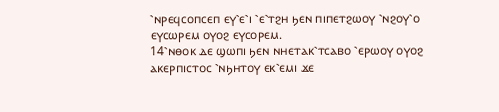⳿ⲛⲣⲉϥⲥⲟⲡⲥⲉⲡ ⲉⲩ⳿ⲉ⳿ⲓ ⳿ⲉ⳿ⲧϩⲏ ϧⲉⲛ ⲡⲓⲡⲉⲧϩⲱⲟⲩ ⳿ⲛϩⲟⲩ⳿ⲟ ⲉⲩⲥⲱⲣⲉⲙ ⲟⲩⲟϩ ⲉⲩⲥⲟⲣⲉⲙ.
14⳿ⲛⲑⲟⲕ ⲇⲉ ϣⲱⲡⲓ ϧⲉⲛ ⲛⲏⲉⲧⲁⲕ⳿ⲧⲥⲁⲃⲟ ⳿ⲉⲣⲱⲟⲩ ⲟⲩⲟϩ ⲁⲕⲉⲣⲡⲓⲥⲧⲟⲥ ⳿ⲛϧⲏⲧⲟⲩ ⲉⲕ⳿ⲉⲙⲓ ϫⲉ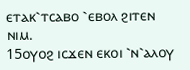ⲉⲧⲁⲕ⳿ⲧⲥⲁⲃⲟ ⳿ⲉⲃⲟⲗ ϩⲓⲧⲉⲛ ⲛⲓⲙ.
15ⲟⲩⲟϩ ⲓⲥϫⲉⲛ ⲉⲕⲟⲓ ⳿ⲛ⳿ⲁⲗⲟⲩ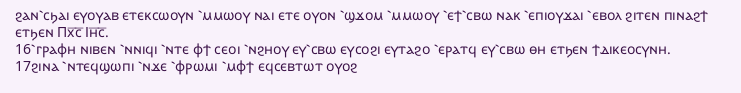ϩⲁⲛ⳿ⲥϧⲁⲓ ⲉⲩⲟⲩⲁⲃ ⲉⲧⲉⲕⲥⲱⲟⲩⲛ ⳿ⲙⲙⲱⲟⲩ ⲛⲁⲓ ⲉⲧⲉ ⲟⲩⲟⲛ ⳿ϣϫⲟⲙ ⳿ⲙⲙⲱⲟⲩ ⳿ⲉϯ⳿ⲥⲃⲱ ⲛⲁⲕ ⳿ⲉⲡⲓⲟⲩϫⲁⲓ ⳿ⲉⲃⲟⲗ ϩⲓⲧⲉⲛ ⲡⲓⲛⲁϩϯ ⲉⲧϧⲉⲛ Ⲡⲭ̅ⲥ̅ Ⲓⲏ̅ⲥ̅.
16⳿ⲅⲣⲁⲫⲏ ⲛⲓⲃⲉⲛ ⳿ⲛⲛⲓϥⲓ ⳿ⲛⲧⲉ ⲫϯ ⲥⲉⲟⲓ ⳿ⲛϩⲏⲟⲩ ⲉⲩ⳿ⲥⲃⲱ ⲉⲩⲥⲟϩⲓ ⲉⲩⲧⲁϩⲟ ⳿ⲉⲣⲁⲧϥ ⲉⲩ⳿ⲥⲃⲱ ⲑⲏ ⲉⲧϧⲉⲛ ϯⲇⲓⲕⲉⲟⲥⲩⲛⲏ.
17ϩⲓⲛⲁ ⳿ⲛⲧⲉϥϣⲱⲡⲓ ⳿ⲛϫⲉ ⳿ⲫⲣⲱⲙⲓ ⳿ⲙⲫϯ ⲉϥⲥⲉⲃⲧⲱⲧ ⲟⲩⲟϩ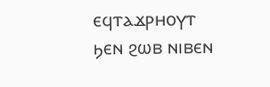ⲉϥⲧⲁϫⲣⲏⲟⲩⲧ ϧⲉⲛ ϩⲱⲃ ⲛⲓⲃⲉⲛ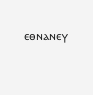ⲉⲑⲛⲁⲛⲉⲩ